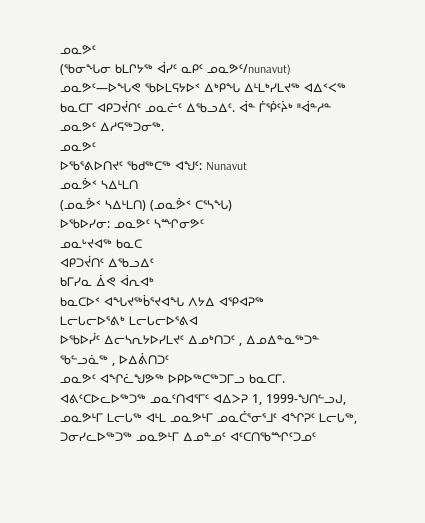ᓄᓇᕗᑦ
(ᖃᓂᖓᓂ ᑲᒪᒋᔭᖅ ᐋᓯᑦ ᓇᑭᑦ ᓄᓇᕗᑦ/nunavut)
ᓄᓇᕗᑦ—ᐅᖓᕙ ᖃᐅᒪᕋᔭᐅᑉ ᐃᒃᑭᖓ ᐃᒻᒪᒃᓯᒪᔪᖅ ᐊᐃᑉᐸᖅ ᑲᓇᑕᒥ ᐊᑭᑐᔫᑎᑦ ᓄᓇᓖᑦ ᐃᖃᓗᐃᑦ. ᐋᓐ ᒦᖀᑦᔩᒃ ᐦᐋᓐᓱᓐ ᓄᓇᕗᑦ ᐃᓱᕋᖅᑐᓂᖅ.
ᓄᓇᕗᑦ
ᐅᖃᕐᕕᐅᑎᔪᑦ ᖃᑯᖅᑕᖅ ᐊᖑᑦ: Nunavut
ᓄᓇᕘᑉ ᓴᐃᒻᒪᑎ
(ᓄᓇᕘᑉ ᓴᐃᒻᒪᑎ) (ᓄᓇᕘᑉ ᑕᕐᓴᖓ)
ᐅᖃᐅᓯᓂ: ᓄᓇᕗᑦ ᓴᙱᓂᕗᑦ
ᓄᓇᒡᔪᐊᖅ ᑲᓇᑕ
ᐊᑭᑐᔫᑎᑦ ᐃᖃᓗᐃᑦ
ᑲᒥᓯᓇ ᐄᕙ ᐋᕆᐊᒃ
ᑲᓇᑕᐅᑉ ᐊᖓᔪᖅᑳᕐᔪᐊᖓ ᐱᔭᐃ ᐊᕿᐊᕈᖅ
ᒪᓕᒐᓕᐅᕐᕕᒃ ᒪᓕᒐᓕᐅᕐᕕᐊ
ᐅᖃᐅᓰᑦ ᐃᓕᓴᕆᔭᐅᓯᒪᔪᑦ ᐃᓄᒃᑎᑐᑦ , ᐃᓄᐃᓐᓇᖅᑐᓐ ᖃᓪᓗᓈᖅ , ᐅᐃᕖᑎᑐᑦ
ᓄᓇᕗᑦ ᐊᖏᓛᖑᕗᖅ ᐅᑭᐅᖅᑕᖅᑐᒥᓗ ᑲᓇᑕᒥ. ᐊᕕᑦᑕᐅᓚᐅᖅᑐᖅ ᓄᓇᑦᑎᐊᕐᒥᑦ ᐊᐃᐳᕈ 1, 1999-ᖑᑎᓪᓗᒍ, ᓄᓇᕗᒻᒥ ᒪᓕᒐᖅ ᐊᒻᒪ ᓄᓇᕗᒻᒥ ᓄᓇᑖᕐᓂᕐᒧᑦ ᐊᖏᕈᑦ ᒪᓕᒐᖅ, ᑐᓂᓯᓚᐅᖅᑐᖅ ᓄᓇᕗᒻᒥ ᐃᓄᓐᓄᑦ ᐊᑦᑕᑎᖃᙱᑦᑐᓄᑦ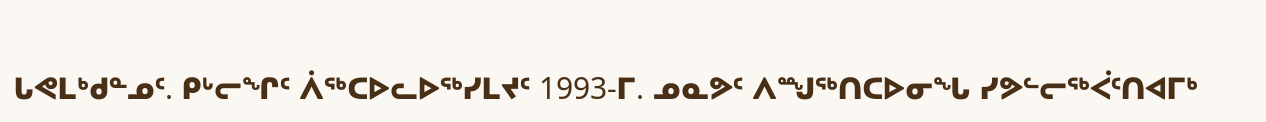ᒐᕙᒪᒃᑯᓐᓄᑦ. ᑭᒡᓕᖏᑦ ᐲᖅᑕᐅᓚᐅᖅᓯᒪᔪᑦ 1993-ᒥ. ᓄᓇᕗᑦ ᐱᙳᖅᑎᑕᐅᓂᖓ ᓯᕗᓪᓕᖅᐹᑦᑎᐊᒥᒃ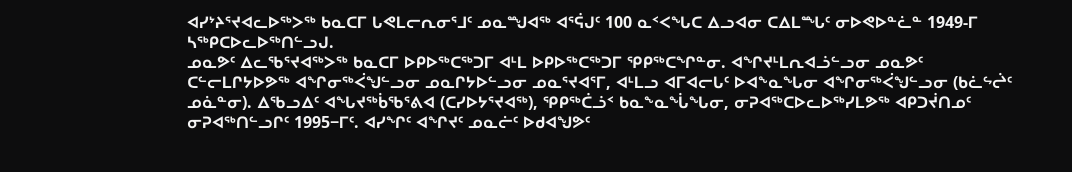ᐊᓯᔾᔨᕐᔪᐊᓚᐅᖅᐳᖅ ᑲᓇᑕᒥ ᒐᕙᒪᓕᕆᓂᕐᒧᑦ ᓄᓇᙳᐊᖅ ᐊᕐᕌᒍᑦ 100 ᓇᑉᐸᖓᑕ ᐃᓗᐊᓂ ᑕᐃᒪᙵᑦ ᓂᐅᕙᐅᓐᓛᓐ 1949-ᒥ ᓴᖅᑭᑕᐅᓚᐅᖅᑎᓪᓗᒍ.
ᓄᓇᕗᑦ ᐃᓚᖃᕐᔪᐊᖅᐳᖅ ᑲᓇᑕᒥ ᐅᑭᐅᖅᑕᖅᑐᒥ ᐊᒻᒪ ᐅᑭᐅᖅᑕᖅᑐᒥ ᕿᑭᖅᑕᖏᓐᓂ. ᐊᖏᔪᒻᒪᕆᐊᓘᓪᓗᓂ ᓄᓇᕗᑦ ᑕᓪᓕᒪᒋᔭᐅᕗᖅ ᐊᖏᓂᖅᐹᖑᓪᓗᓂ ᓄᓇᒋᔭᐅᓪᓗᓂ ᓄᓇᕐᔪᐊᕐᒥ, ᐊᒻᒪᓗ ᐊᒥᐊᓕᒐᑦ ᐅᐊᖕᓇᖓᓂ ᐊᖏᓂᖅᐹᖑᓪᓗᓂ (ᑲᓛᖦᖡᑦ ᓄᓈᓐᓂ). ᐃᖃᓗᐃᑦ ᐊᖓᔪᖅᑳᖃᕐᕕᐊ (ᑕᓯᐅᔭᕐᔪᐊᖅ), ᕿᑭᖅᑖᓘᑉ ᑲᓇᖕᓇᖔᖓᓂ, ᓂᕈᐊᖅᑕᐅᓚᐅᖅᓯᒪᕗᖅ ᐊᑭᑐᔫᑎᓄᑦ ᓂᕈᐊᖅᑎᓪᓗᒋᑦ 1995−ᒥᑦ. ᐊᓯᖏᑦ ᐊᖏᔪᑦ ᓄᓇᓖᑦ ᐅᑯᐊᖑᕗᑦ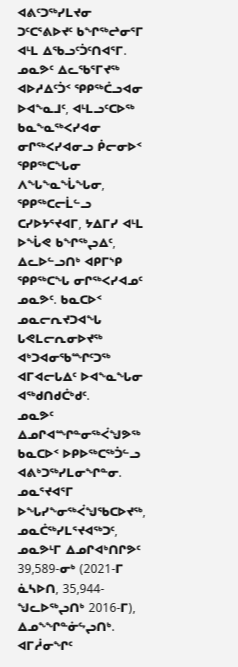ᐊᕕᑦᑐᖅᓯᒪᔪᓂ ᑐᑦᑕᕐᕕᐅᔪᑦ ᑲᖏᖅᖠᓂᕐᒥ ᐊᒻᒪ ᐃᖃᓗᑦᑑᑦᑎᐊᕐᒥ.
ᓄᓇᕗᑦ ᐃᓚᖃᕐᒥᔪᖅ ᐊᐅᓱᐃᑦᑑᑉ ᕿᑭᖅᑖᓗᐊᓂ ᐅᐊᖕᓇᒧᑦ, ᐊᒻᒪᓗᑦᑕᐅᖅ ᑲᓇᖕᓇᖅᐸᓯᐊᓂ ᓂᒋᖅᐸᓯᐊᓂᓗ ᑮᓕᓂᐅᑉ ᕿᑭᖅᑕᖓᓂ ᐱᖓᖕᓇᖔᖓᓂ, ᕿᑭᖅᑕᓕᒫᓪᓗ ᑕᓯᐅᔭᕐᔪᐊᒥ, ᔭᐃᒥᓯ ᐊᒻᒪ ᐅᖔᕙ ᑲᖏᖅᖢᐃᑦ, ᐃᓚᐅᓪᓗᑎᒃ ᐊᑭᒥᔅᑭ ᕿᑭᖅᑕᖓ ᓂᒋᖅᐸᓯᐊᓄᑦ ᓄᓇᕗᑦ. ᑲᓇᑕᐅᑉ ᓄᓇᓕᕆᔪᑐᐊᖓ ᒐᕙᒪᓕᕆᓂᐅᔪᖅ ᐊᒃᑐᐊᓂᖃᙱᑦᑐᖅ ᐊᒥᐊᓕᒐᐃᑦ ᐅᐊᖕᓇᖓᓂ ᐊᖅᑯᑎᑯᑖᒃᑯᑦ.
ᓄᓇᕗᑦ ᐃᓄᒋᐊᙱᓐᓂᖅᐹᖑᕗᖅ ᑲᓇᑕᐅᑉ ᐅᑭᐅᖅᑕᖅᑑᓪᓗ ᐊᕕᒃᑐᖅᓯᒪᓂᖏᓐᓂ. ᓄᓇᕐᔪᐊᕐᒥ ᐅᖓᓯᖕᓂᖅᐹᖑᖃᑕᐅᔪᖅ, ᓄᓇᑖᖅᓯᒪᕐᔪᐊᖅᑐᑦ, ᓄᓇᕗᒻᒥ ᐃᓄᒋᐊᒃᑎᒋᕗᑦ 39,589-ᓂᒃ (2021-ᒥ ᓈᓴᐅᑎ, 35,944-ᖑᓚᐅᖅᖢᑎᒃ 2016-ᒥ), ᐃᓄᖕᖏᓐᓃᖦᖢᑎᒃ. ᐊᒥᓲᓂᖏᑦ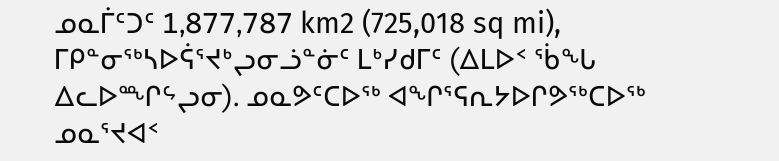ᓄᓇᒦᑦᑐᑦ 1,877,787 km2 (725,018 sq mi), ᒥᑭᓐᓂᖅᓴᐅᕌᕐᔪᒃᖢᓂᓘᓐᓃᑦ ᒪᒃᓯᑯᒥᑦ (ᐃᒪᐅᑉ ᖄᖓ ᐃᓚᐅᙱᖦᖢᓂ). ᓄᓇᕗᑦᑕᐅᖅ ᐊᖏᕐᕋᕆᔭᐅᒋᕗᖅᑕᐅᖅ ᓄᓇᕐᔪᐊᑉ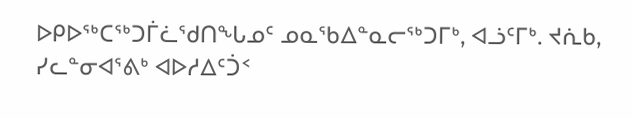ᐅᑭᐅᖅᑕᖅᑐᒦᓛᖁᑎᖓᓄᑦ ᓄᓇᖃᐃᓐᓇᓕᖅᑐᒥᒃ, ᐊᓘᑦᒥᒃ. ᔪᕇᑲ, ᓯᓚᓐᓂᐊᕐᕕᒃ ᐊᐅᓱᐃᑦᑑᑉ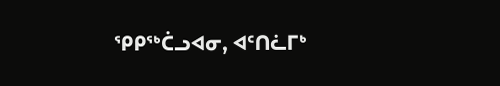ᕿᑭᖅᑖᓗᐊᓂ, ᐊᑦᑎᓛᒥᒃ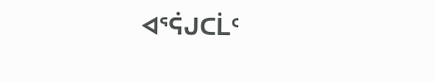ᐊᕐᕌᒍᑕᒫᑦ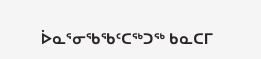ᐆᓇᕐᓂᖃᖃᑦᑕᖅᑐᖅ ᑲᓇᑕᒥ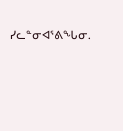ᓯᓚᓐᓂᐊᕐᕕᖓᓂ.